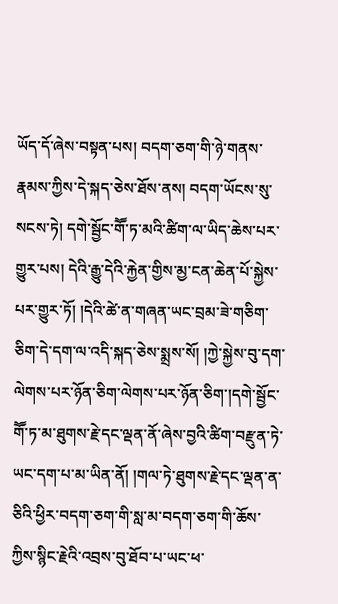ཡོད་དོ་ཞེས་བསྟན་པས། བདག་ཅག་གི་ཉེ་གནས་རྣམས་ཀྱིས་དེ་སྐད་ཅེས་ཐོས་ནས། བདག་ཡོངས་སུ་སངས་ཏེ། དགེ་སྦྱོང་གཽ་ཏ་མའི་ཚིག་ལ་ཡིད་ཆེས་པར་གྱུར་པས། དེའི་རྒྱུ་དེའི་རྐྱེན་གྱིས་མྱ་ངན་ཆེན་པོ་སྐྱེས་པར་གྱུར་ཏོ། །དེའི་ཚེ་ན་གཞན་ཡང་བྲམ་ཟེ་གཅིག་ཅིག་དེ་དག་ལ་འདི་སྐད་ཅེས་སྨྲས་སོ། །ཀྱེ་སྐྱེས་བུ་དག་ལེགས་པར་ཉོན་ཅིག་ལེགས་པར་ཉོན་ཅིག་།དགེ་སྦྱོང་གཽ་ཏ་མ་ཐུགས་རྗེ་དང་ལྡན་ནོ་ཞེས་བྱའི་ཚིག་བརྫུན་ཏེ་ཡང་དག་པ་མ་ཡིན་ནོ། །གལ་ཏེ་ཐུགས་རྗེ་དང་ལྡན་ན་ཅིའི་ཕྱིར་བདག་ཅག་གི་སླ་མ་བདག་ཅག་གི་ཆོས་ཀྱིས་སྙིང་རྗེའི་འབྲས་བུ་ཐོབ་པ་ཡང་ཕ་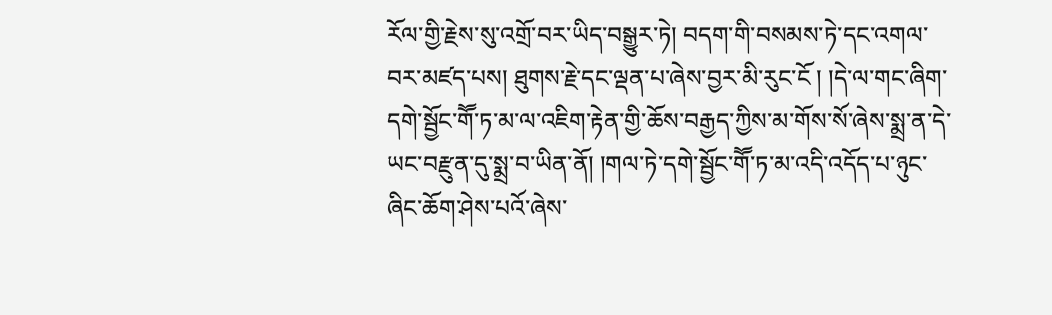རོལ་གྱི་རྗེས་སུ་འགྲོ་བར་ཡིད་བསྒྱུར་ཏེ། བདག་གི་བསམས་ཏེ་དང་འགལ་བར་མཛད་པས། ཐུགས་རྗེ་དང་ལྡན་པ་ཞེས་བྱར་མི་རུང་ངོ ། །དེ་ལ་གང་ཞིག་དགེ་སྦྱོང་གཽ་ཏ་མ་ལ་འཇིག་རྟེན་གྱི་ཆོས་བརྒྱད་ཀྱིས་མ་གོས་སོ་ཞེས་སྨྲ་ན་དེ་ཡང་བརྫུན་དུ་སྨྲ་བ་ཡིན་ནོ། །གལ་ཏེ་དགེ་སྦྱོང་གཽ་ཏ་མ་འདི་འདོད་པ་ཉུང་ཞིང་ཆོག་ཤེས་པའོ་ཞེས་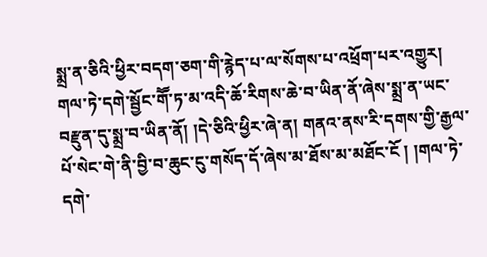སྨྲ་ན་ཅིའི་ཕྱིར་བདག་ཅག་གི་རྙེད་པ་ལ་སོགས་པ་འཕྲོག་པར་འགྱུར། གལ་ཏེ་དགེ་སྦྱོང་གཽ་ཏ་མ་འདི་ཆོ་རིགས་ཆེ་བ་ཡིན་ནོ་ཞེས་སྨྲ་ན་ཡང་བརྫུན་དུ་སྨྲ་བ་ཡིན་ནོ། །དེ་ཅིའི་ཕྱིར་ཞེ་ན། གནའ་ནས་རི་དགས་གྱི་རྒྱལ་པོ་སེང་གེ་ནི་བྱི་བ་ཆུང་ངུ་གསོད་དོ་ཞེས་མ་ཐོས་མ་མཐོང་ངོ ། །གལ་ཏེ་དགེ་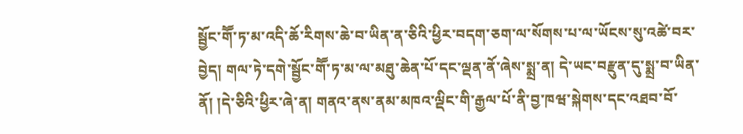སྦྱོང་གཽ་ཏ་མ་འདི་ཆོ་རིགས་ཆེ་བ་ཡིན་ན་ཅིའི་ཕྱིར་བདག་ཅག་ལ་སོགས་པ་ལ་ཡོངས་སུ་འཚེ་བར་བྱེད། གལ་ཏེ་དགེ་སྦྱོང་གཽ་ཏ་མ་ལ་མཐུ་ཆེན་པོ་དང་ལྡན་ནོ་ཞེས་སྨྲ་ན། དེ་ཡང་བརྫུན་དུ་སྨྲ་བ་ཡིན་ནོ། །དེ་ཅིའི་ཕྱིར་ཞེ་ན། གནའ་ནས་ནམ་མཁའ་ལྡིང་གི་རྒྱལ་པོ་ནི་བྱ་ཁཝ་སྐེགས་དང་འཐབ་བོ་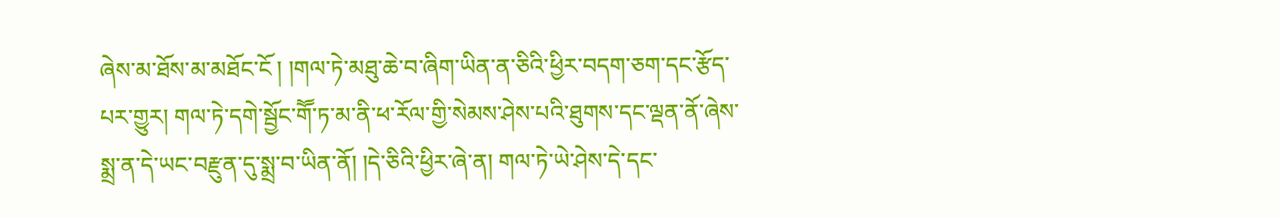ཞེས་མ་ཐོས་མ་མཐོང་ངོ ། །གལ་ཏེ་མཐུ་ཆེ་བ་ཞིག་ཡིན་ན་ཅིའི་ཕྱིར་བདག་ཅག་དང་རྩོད་པར་གྱུར། གལ་ཏེ་དགེ་སྦྱོང་གཽ་ཏ་མ་ནི་ཕ་རོལ་གྱི་སེམས་ཤེས་པའི་ཐུགས་དང་ལྡན་ནོ་ཞེས་སྨྲ་ན་དེ་ཡང་བརྫུན་དུ་སྨྲ་བ་ཡིན་ནོ། །དེ་ཅིའི་ཕྱིར་ཞེ་ན། གལ་ཏེ་ཡེ་ཤེས་དེ་དང་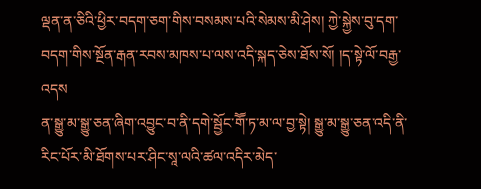ལྡན་ན་ཅིའི་ཕྱིར་བདག་ཅག་གིས་བསམས་པའི་སེམས་མི་ཤེས། ཀྱེ་སྐྱེས་བུ་དག་བདག་གིས་སྔོན་རྒན་རབས་མཁས་པ་ལས་འདི་སྐད་ཅེས་ཐོས་སོ། །ད་སྟེ་ལོ་བརྒྱ་འདས
ན་སྒྱུ་མ་སྒྱུ་ཅན་ཞིག་འབྱུང་བ་ནི་དགེ་སྦྱོང་གཽ་ཏ་མ་ལ་བྱ་སྟེ། སྒྱུ་མ་སྒྱུ་ཅན་འདི་ནི་རིང་པོར་མི་ཐོགས་པར་ཤིང་སཱ་ལའི་ཚལ་འདིར་མེད་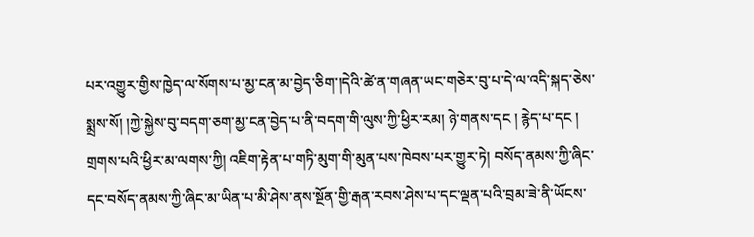པར་འགྱུར་གྱིས་ཁྱེད་ལ་སོགས་པ་མྱ་ངན་མ་བྱེད་ཅིག་།དེའི་ཚེ་ན་གཞན་ཡང་གཅེར་བུ་པ་དེ་ལ་འདི་སྐད་ཅེས་སྨྲས་སོ། །ཀྱེ་སྐྱེས་བུ་བདག་ཅག་མྱ་ངན་བྱེད་པ་ནི་བདག་གི་ལུས་ཀྱི་ཕྱིར་རམ། ཉེ་གནས་དང ། རྙེད་པ་དང ། གྲགས་པའི་ཕྱིར་མ་ལགས་ཀྱི། འཇིག་རྟེན་པ་གཏི་མུག་གི་མུན་པས་ཁེབས་པར་གྱུར་ཏེ། བསོད་ནམས་ཀྱི་ཞིང་དང་བསོད་ནམས་ཀྱི་ཞིང་མ་ཡིན་པ་མི་ཤེས་ནས་སྔོན་གྱི་རྒན་རབས་ཤེས་པ་དང་ལྡན་པའི་བྲམ་ཟེ་ནི་ཡོངས་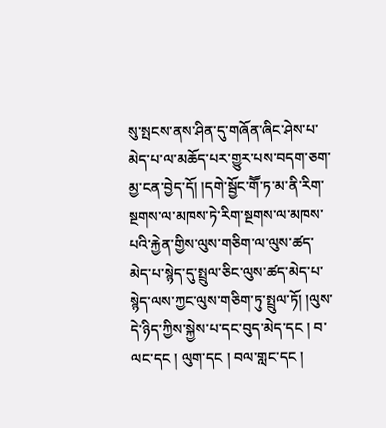སུ་སྤངས་ནས་ཤིན་དུ་གཞོན་ཞིང་ཤེས་པ་མེད་པ་ལ་མཆོད་པར་གྱུར་པས་བདག་ཅག་མྱ་ངན་བྱེད་དོ། །དགེ་སྦྱོང་གཽ་ཏ་མ་ནི་རིག་སྔགས་ལ་མཁས་ཏེ་རིག་སྔགས་ལ་མཁས་པའི་རྐྱེན་གྱིས་ལུས་གཅིག་ལ་ལུས་ཚད་མེད་པ་སྙེད་དུ་སྤྲུལ་ཅིང་ལུས་ཚད་མེད་པ་སྙེད་ལས་ཀྱང་ལུས་གཅིག་ཏུ་སྤྲུལ་ཏོ། །ལུས་དེ་ཉིད་ཀྱིས་སྐྱེས་པ་དང་བུད་མེད་དང ། བ་ལང་དང ། ལུག་དང ། བལ་གླང་དང །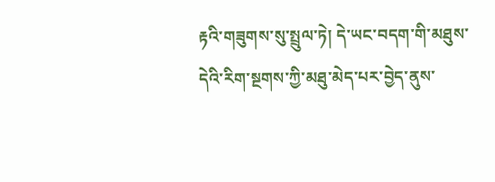རྟའི་གཟུགས་སུ་སྤྲུལ་ཏེ། དེ་ཡང་བདག་གི་མཐུས་དེའི་རིག་སྔགས་ཀྱི་མཐུ་མེད་པར་བྱེད་ནུས་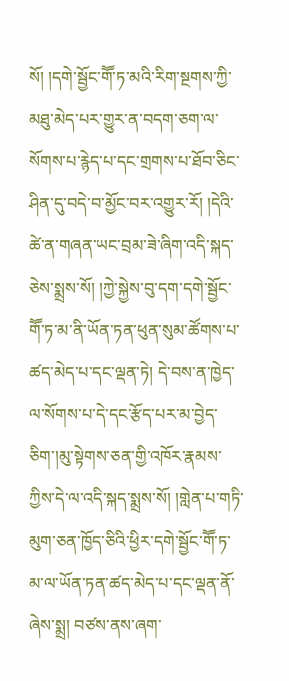སོ། །དགེ་སྦྱོང་གཽ་ཏ་མའི་རིག་སྔགས་ཀྱི་མཐུ་མེད་པར་གྱུར་ན་བདག་ཅག་ལ་སོགས་པ་རྙེད་པ་དང་གྲགས་པ་ཐོབ་ཅིང་ཤིན་དུ་བདེ་བ་མྱོང་བར་འགྱུར་རོ། །དེའི་ཚེ་ན་གཞན་ཡང་བྲམ་ཟེ་ཞིག་འདི་སྐད་ཅེས་སྨྲས་སོ། །ཀྱེ་སྐྱེས་བུ་དག་དགེ་སྦྱོང་གཽ་ཏ་མ་ནི་ཡོན་ཏན་ཕུན་སུམ་ཚོགས་པ་ཚད་མེད་པ་དང་ལྡན་ཏེ། དེ་བས་ན་ཁྱེད་ལ་སོགས་པ་དེ་དང་རྩོད་པར་མ་བྱེད་ཅིག་།མུ་སྟེགས་ཅན་གྱི་འཁོར་རྣམས་ཀྱིས་དེ་ལ་འདི་སྐད་སྨྲས་སོ། །གླེན་པ་གཏི་མུག་ཅན་ཁྱོད་ཅིའི་ཕྱིར་དགེ་སྦྱོང་གཽ་ཏ་མ་ལ་ཡོན་ཏན་ཚད་མེད་པ་དང་ལྡན་ནོ་ཞེས་སྨྲ། བཙས་ནས་ཞག་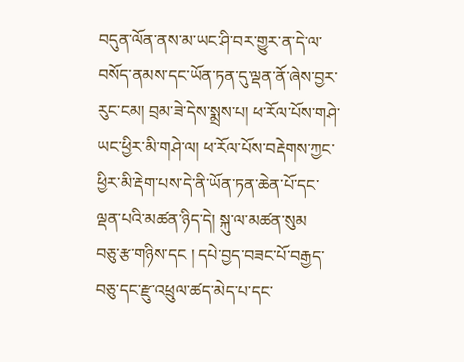བདུན་ལོན་ནས་མ་ཡང་ཤི་བར་གྱུར་ན་དེ་ལ་བསོད་ནམས་དང་ཡོན་ཏན་དུ་ལྡན་ནོ་ཞེས་བྱར་རུང་ངམ། བྲམ་ཟེ་དེས་སྨྲས་པ། ཕ་རོལ་པོས་གཤེ་ཡང་ཕྱིར་མི་གཤེ་ལ། ཕ་རོལ་པོས་བརྡེགས་ཀྱང་ཕྱིར་མི་རྡེག་པས་དེ་ནི་ཡོན་ཏན་ཆེན་པོ་དང་ལྡན་པའི་མཚན་ཉིད་དེ། སྐུ་ལ་མཚན་སུམ
བཅུ་རྩ་གཉིས་དང ། དཔེ་བྱད་བཟང་པོ་བརྒྱད་བཅུ་དང་རྫུ་འཕྲུལ་ཚད་མེད་པ་དང་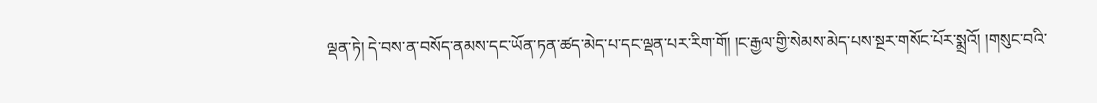ལྡན་ཏེ། དེ་བས་ན་བསོད་ནམས་དང་ཡོན་ཏན་ཚད་མེད་པ་དང་ལྡན་པར་རིག་གོ། །ང་རྒྱལ་གྱི་སེམས་མེད་པས་སྔར་གསོང་པོར་སྨྲའོ། །གསུང་བའི་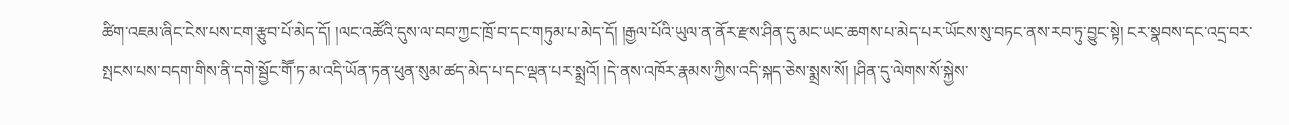ཚིག་འཇམ་ཞིང་ངེས་པས་ངག་རྩུབ་པོ་མེད་དོ། །ལང་འཚོའི་དུས་ལ་བབ་ཀྱང་ཁྲོ་བ་དང་གཏུམ་པ་མེད་དོ། །རྒྱལ་པོའི་ཡུལ་ན་ནོར་རྫས་ཤིན་དུ་མང་ཡང་ཆགས་པ་མེད་པར་ཡོངས་སུ་བཏང་ནས་རབ་ཏུ་བྱུང་སྟེ། ངར་སྣབས་དང་འདྲ་བར་སྤངས་པས་བདག་གིས་ནི་དགེ་སྦྱོང་གཽ་ཏ་མ་འདི་ཡོན་ཏན་ཕུན་སུམ་ཚད་མེད་པ་དང་ལྡན་པར་སྨྲའོ། །དེ་ནས་འཁོར་རྣམས་ཀྱིས་འདི་སྐད་ཅེས་སྨྲས་སོ། །ཤིན་དུ་ལེགས་སོ་སྐྱེས་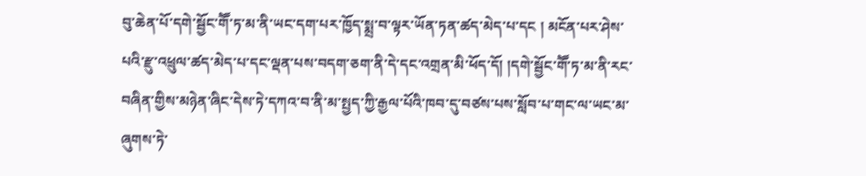བུ་ཆེན་པོ་དགེ་སྦྱོང་གཽ་ཏ་མ་ནི་ཡང་དག་པར་ཁྱོད་སྨྲ་བ་ལྟར་ཡོན་ཏན་ཚད་མེད་པ་དང ། མངོན་པར་ཤེས་པའི་རྫུ་འཕྲུལ་ཚད་མེད་པ་དང་ལྡན་པས་བདག་ཅག་ནི་དེ་དང་འགྲན་མི་ཕོད་དོ། །དགེ་སྦྱོང་གཽ་ཏ་མ་ནི་རང་བཞིན་གྱིས་མཉེན་ཞིང་དེས་ཏེ་དཀའ་བ་ནི་མ་སྤྱད་ཀྱི་རྒྱལ་པོའི་ཁབ་དུ་བཙས་པས་སློབ་པ་གང་ལ་ཡང་མ་ཞུགས་ཏེ་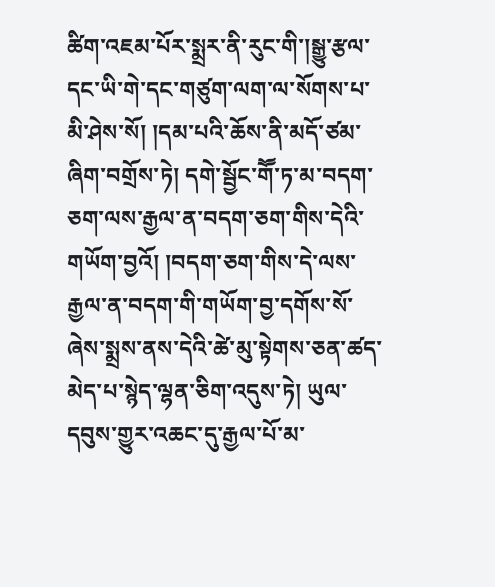ཚིག་འཇམ་པོར་སྨྲར་ནི་རུང་གི་།སྒྱུ་རྩལ་དང་ཡི་གེ་དང་གཙུག་ལག་ལ་སོགས་པ་མི་ཤེས་སོ། །དམ་པའི་ཆོས་ནི་མདོ་ཙམ་ཞིག་བགྲོས་ཏེ། དགེ་སྦྱོང་གཽ་ཏ་མ་བདག་ཅག་ལས་རྒྱལ་ན་བདག་ཅག་གིས་དེའི་གཡོག་བྱའོ། །བདག་ཅག་གིས་དེ་ལས་རྒྱལ་ན་བདག་གི་གཡོག་བྱ་དགོས་སོ་ཞེས་སྨྲས་ནས་དེའི་ཚེ་མུ་སྟེགས་ཅན་ཚད་མེད་པ་སྙེད་ལྷན་ཅིག་འདུས་ཏེ། ཡུལ་དབུས་གྱུར་འཆང་དུ་རྒྱལ་པོ་མ་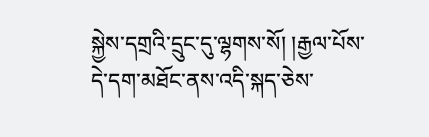སྐྱེས་དགྲའི་དྲུང་དུ་ལྷགས་སོ། །རྒྱལ་པོས་དེ་དག་མཐོང་ནས་འདི་སྐད་ཅེས་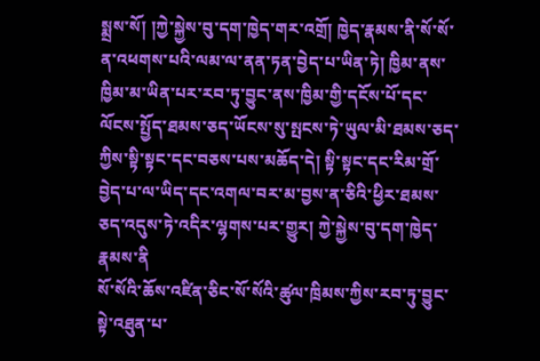སྨྲས་སོ། །ཀྱེ་སྐྱེས་བུ་དག་ཁྱེད་གར་འགྲོ། ཁྱེད་རྣམས་ནི་སོ་སོ་ན་འཕགས་པའི་ལམ་ལ་ནན་ཏན་བྱེད་པ་ཡིན་ཏེ། ཁྱིམ་ནས་ཁྱིམ་མ་ཡིན་པར་རབ་ཏུ་བྱུང་ནས་ཁྱིམ་གྱི་དངོས་པོ་དང་ལོངས་སྤྱོད་ཐམས་ཅད་ཡོངས་སུ་སྤངས་ཏེ་ཡུལ་མི་ཐམས་ཅད་ཀྱིས་སྟི་སྟང་དང་བཅས་པས་མཆོད་དེ། སྟི་སྟང་དང་རིམ་གྲོ་བྱེད་པ་ལ་ཡིད་དང་འགལ་བར་མ་བྱས་ན་ཅིའི་ཕྱིར་ཐམས་ཅད་འདུས་ཏེ་འདིར་ལྷགས་པར་གྱུར། ཀྱེ་སྐྱེས་བུ་དག་ཁྱེད་རྣམས་ནི
སོ་སོའི་ཆོས་འཛིན་ཅིང་སོ་སོའི་ཚུལ་ཁྲིམས་ཀྱིས་རབ་ཏུ་བྱུང་སྟེ་འཐུན་པ་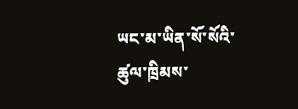ཡང་མ་ཡིན་སོ་སོའི་ཚུལ་ཁྲིམས་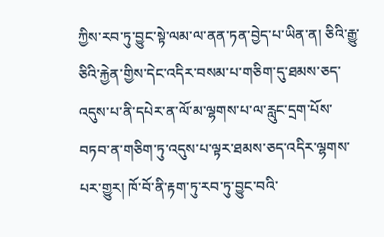ཀྱིས་རབ་ཏུ་བྱུང་སྟེ་ལམ་ལ་ནན་ཏན་བྱེད་པ་ཡིན་ན། ཅིའི་རྒྱུ་ཅིའི་རྐྱེན་གྱིས་དེང་འདིར་བསམ་པ་གཅིག་དུ་ཐམས་ཅད་འདུས་པ་ནི་དཔེར་ན་ལོ་མ་ལྷགས་པ་ལ་རླུང་དྲག་པོས་བཏབ་ན་གཅིག་ཏུ་འདུས་པ་ལྟར་ཐམས་ཅད་འདིར་ལྷགས་པར་གྱུར། ཁོ་བོ་ནི་རྟག་ཏུ་རབ་ཏུ་བྱུང་བའི་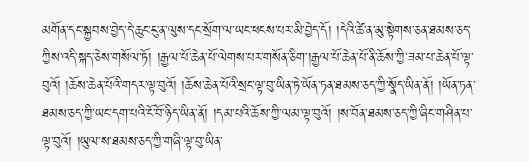མགོན་དང་སྐྱབས་བྱེད་དེ་ཆུང་ངུ་ན་ལུས་དང་སྲོག་ལ་ཡང་ཕངས་པར་མི་བྱེད་དོ། །དེའི་ཚེ་ན་མུ་སྟེགས་ཅན་ཐམས་ཅད་ཀྱིས་འདི་སྐད་ཅེས་གསོལ་ཏོ། །རྒྱལ་པོ་ཆེན་པོ་ལེགས་པར་གསོན་ཅིག་།རྒྱལ་པོ་ཆེན་པོ་ནི་ཆོས་ཀྱི་ཟམ་པ་ཆེན་པོ་ལྟ་བུའོ། །ཆོས་ཆེན་པོའི་གདར་ལྟ་བུའོ། །ཆོས་ཆེན་པོའི་སྲང་ལྟ་བུ་ཡིན་ཏེ་ཡོན་ཏན་ཐམས་ཅད་ཀྱི་སྣོད་ཡིན་ནོ། །ཡོན་ཏན་ཐམས་ཅད་ཀྱི་ཡང་དག་པའི་ངོ་བོ་ཉིད་ཡིན་ནོ། །དམ་པའི་ཆོས་ཀྱི་ལམ་ལྟ་བུའོ། །ས་བོན་ཐམས་ཅད་ཀྱི་ཞིང་གཤིན་པ་ལྟ་བུའོ། །ཡུལ་ས་ཐམས་ཅད་ཀྱི་གཞི་ལྟ་བུ་ཡིན་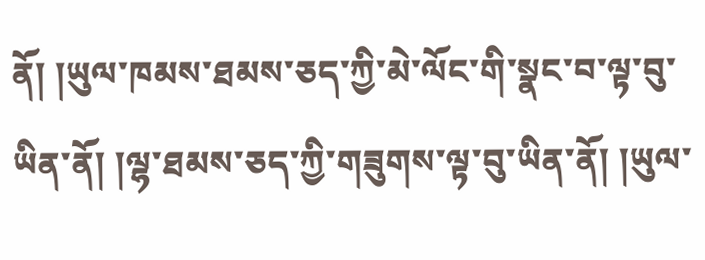ནོ། །ཡུལ་ཁམས་ཐམས་ཅད་ཀྱི་མེ་ལོང་གི་སྣང་བ་ལྟ་བུ་ཡིན་ནོ། །ལྷ་ཐམས་ཅད་ཀྱི་གཟུགས་ལྟ་བུ་ཡིན་ནོ། །ཡུལ་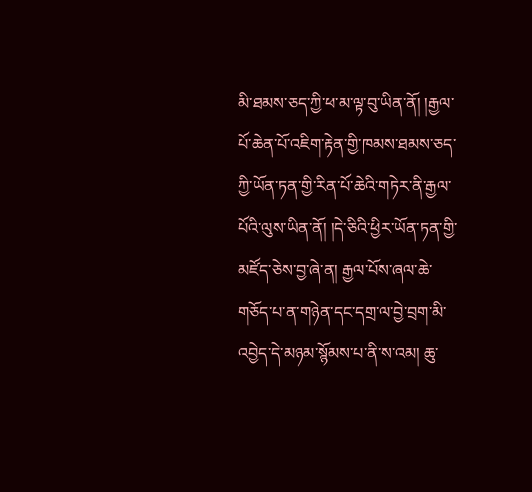མི་ཐམས་ཅད་ཀྱི་ཕ་མ་ལྟ་བུ་ཡིན་ནོ། །རྒྱལ་པོ་ཆེན་པོ་འཇིག་རྟེན་གྱི་ཁམས་ཐམས་ཅད་ཀྱི་ཡོན་ཏན་གྱི་རིན་པོ་ཆེའི་གཏེར་ནི་རྒྱལ་པོའི་ལུས་ཡིན་ནོ། །དེ་ཅིའི་ཕྱིར་ཡོན་ཏན་གྱི་མཛོད་ཅེས་བྱ་ཞེ་ན། རྒྱལ་པོས་ཞལ་ཆེ་གཅོད་པ་ན་གཉེན་དང་དགྲ་ལ་བྱེ་བྲག་མི་འབྱེད་དེ་མཉམ་སྙོམས་པ་ནི་ས་འམ། ཆུ་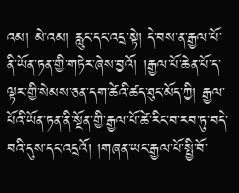འམ། མེ་འམ། རླུང་དང་འདྲ་སྟེ། དེ་བས་ན་རྒྱལ་པོ་ནི་ཡོན་ཏན་གྱི་གཏེར་ཞེས་བྱའོ། །རྒྱལ་པོ་ཆེན་པོ་ད་ལྟར་གྱི་སེམས་ཅན་དག་ཚེའི་ཚད་ཐུང་མོད་ཀྱི། རྒྱལ་པོའི་ཡོན་ཏན་ནི་སྔོན་གྱི་རྒྱལ་པོ་ཚེ་རིང་བ་རབ་ཏུ་བདེ་བའི་དུས་དང་འདྲའོ། །གཞན་ཡང་རྒྱལ་པོ་སྤྱི་བོ་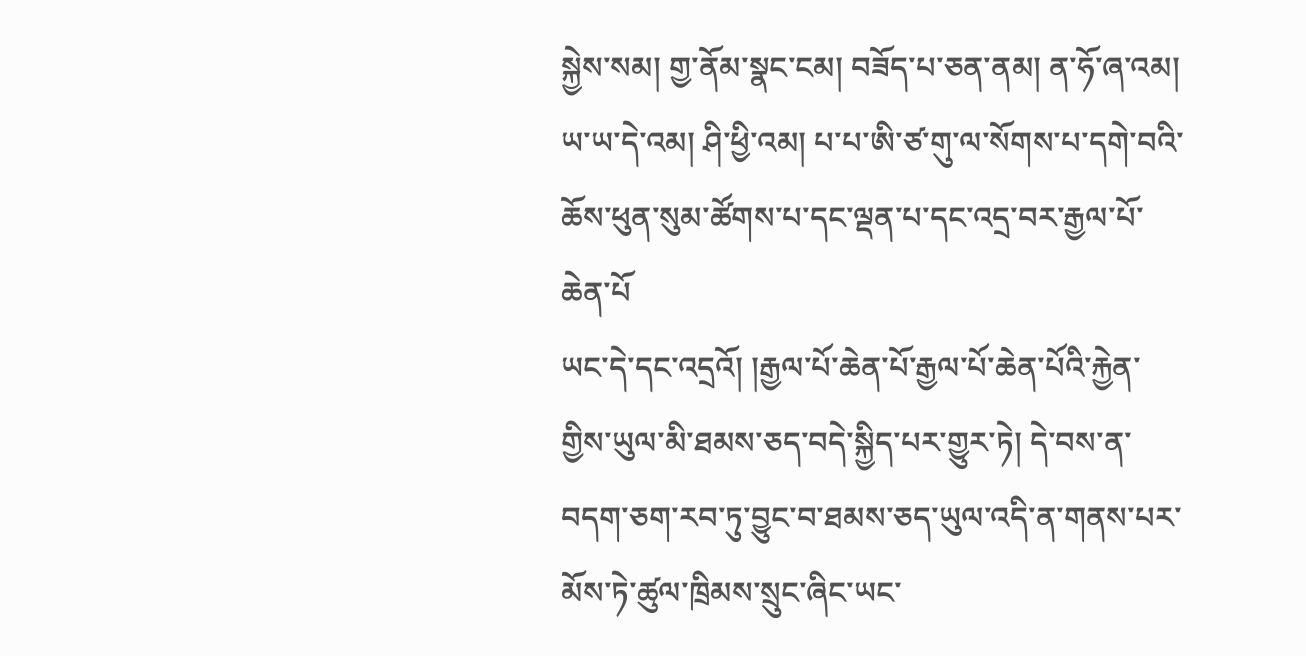སྐྱེས་སམ། གྱ་ནོམ་སྣང་ངམ། བཟོད་པ་ཅན་ནམ། ན་ཧོ་ཞ་འམ། ཡ་ཡ་དེ་འམ། ཤི་ཕྱི་འམ། པ་པ་ཨི་ཙ་གུ་ལ་སོགས་པ་དགེ་བའི་ཆོས་ཕུན་སུམ་ཚོགས་པ་དང་ལྡན་པ་དང་འདྲ་བར་རྒྱལ་པོ་ཆེན་པོ
ཡང་དེ་དང་འདྲའོ། །རྒྱལ་པོ་ཆེན་པོ་རྒྱལ་པོ་ཆེན་པོའི་རྐྱེན་གྱིས་ཡུལ་མི་ཐམས་ཅད་བདེ་སྐྱིད་པར་གྱུར་ཏེ། དེ་བས་ན་བདག་ཅག་རབ་ཏུ་བྱུང་བ་ཐམས་ཅད་ཡུལ་འདི་ན་གནས་པར་མོས་ཏེ་ཚུལ་ཁྲིམས་སྲུང་ཞིང་ཡང་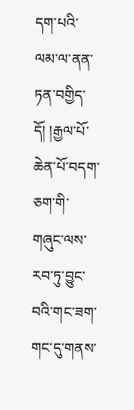དག་པའི་ལམ་ལ་ནན་ཏན་བགྱིད་དོ། །རྒྱལ་པོ་ཆེན་པོ་བདག་ཅག་གི་གཞུང་ལས་རབ་ཏུ་བྱུང་བའི་གང་ཟག་གང་དུ་གནས་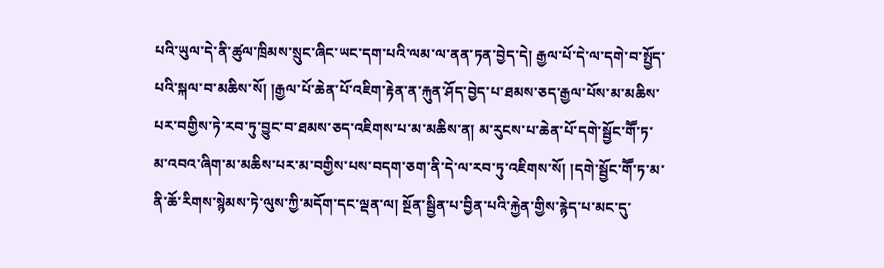པའི་ཡུལ་དེ་ནི་ཚུལ་ཁྲིམས་སྲུང་ཞིང་ཡང་དག་པའི་ལམ་ལ་ནན་ཏན་བྱེད་དེ། རྒྱལ་པོ་དེ་ལ་དགེ་བ་སྤྱོད་པའི་སྐལ་བ་མཆིས་སོ། །རྒྱལ་པོ་ཆེན་པོ་འཇིག་རྟེན་ན་རྐུན་ཤོད་བྱེད་པ་ཐམས་ཅད་རྒྱལ་པོས་མ་མཆིས་པར་བགྱིས་ཏེ་རབ་ཏུ་བྱུང་བ་ཐམས་ཅད་འཇིགས་པ་མ་མཆིས་ན། མ་རུངས་པ་ཆེན་པོ་དགེ་སྦྱོང་གཽ་ཏ་མ་འབའ་ཞིག་མ་མཆིས་པར་མ་བགྱིས་པས་བདག་ཅག་ནི་དེ་ལ་རབ་ཏུ་འཇིགས་སོ། །དགེ་སྦྱོང་གཽ་ཏ་མ་ནི་ཆོ་རིགས་སྙེམས་ཏེ་ལུས་ཀྱི་མདོག་དང་ལྡན་ལ། སྔོན་སྦྱིན་པ་བྱིན་པའི་རྐྱེན་གྱིས་རྙེད་པ་མང་དུ་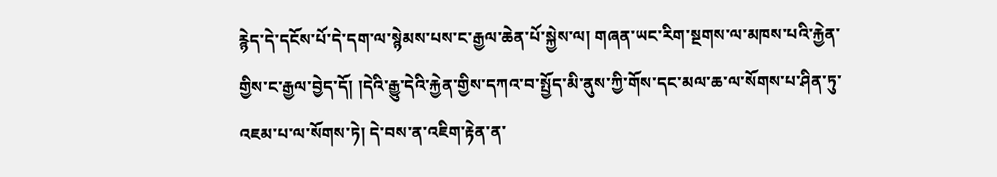རྙེད་དེ་དངོས་པོ་དེ་དག་ལ་སྙེམས་པས་ང་རྒྱལ་ཆེན་པོ་སྐྱེས་ལ། གཞན་ཡང་རིག་སྔགས་ལ་མཁས་པའི་རྐྱེན་གྱིས་ང་རྒྱལ་བྱེད་དོ། །དེའི་རྒྱུ་དེའི་རྐྱེན་གྱིས་དཀའ་བ་སྤྱོད་མི་ནུས་ཀྱི་གོས་དང་མལ་ཆ་ལ་སོགས་པ་ཤིན་ཏུ་འཇམ་པ་ལ་སོགས་ཏེ། དེ་བས་ན་འཇིག་རྟེན་ན་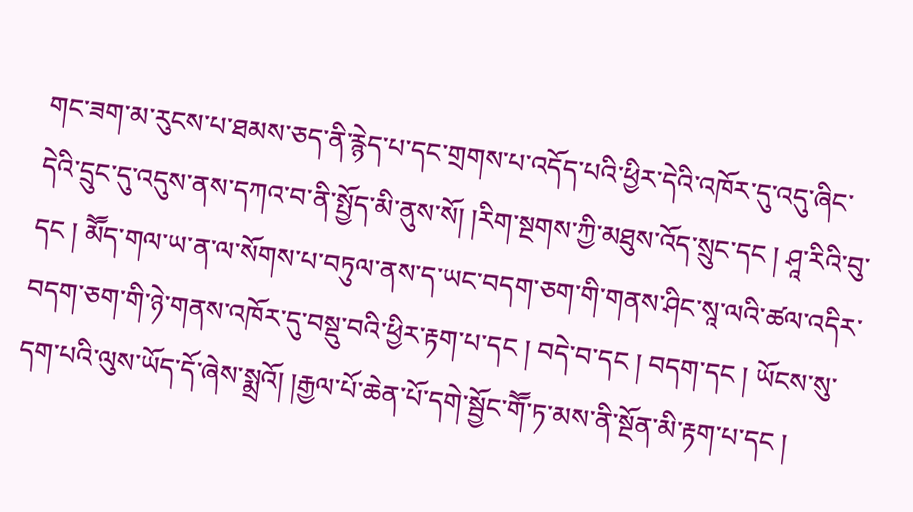གང་ཟག་མ་རུངས་པ་ཐམས་ཅད་ནི་རྙེད་པ་དང་གྲགས་པ་འདོད་པའི་ཕྱིར་དེའི་འཁོར་དུ་འདུ་ཞིང་དེའི་དྲུང་དུ་འདུས་ནས་དཀའ་བ་ནི་སྤྱོད་མི་ནུས་སོ། །རིག་སྔགས་ཀྱི་མཐུས་འོད་སྲུང་དང ། ཤཱ་རིའི་བུ་དང ། མཽད་གལ་ཡ་ན་ལ་སོགས་པ་བཏུལ་ནས་ད་ཡང་བདག་ཅག་གི་གནས་ཤིང་སཱ་ལའི་ཚལ་འདིར་བདག་ཅག་གི་ཉེ་གནས་འཁོར་དུ་བསྡུ་བའི་ཕྱིར་རྟག་པ་དང ། བདེ་བ་དང ། བདག་དང ། ཡོངས་སུ་དག་པའི་ལུས་ཡོད་དོ་ཞེས་སྨྲའོ། །རྒྱལ་པོ་ཆེན་པོ་དགེ་སྦྱོང་གཽ་ཏ་མས་ནི་སྔོན་མི་རྟག་པ་དང །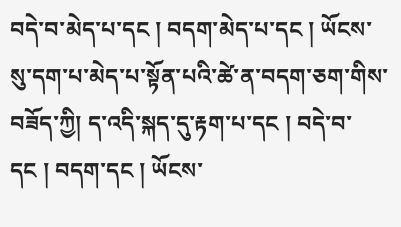བདེ་བ་མེད་པ་དང ། བདག་མེད་པ་དང ། ཡོངས་སུ་དག་པ་མེད་པ་སྟོན་པའི་ཚེ་ན་བདག་ཅག་གིས་བཟོད་ཀྱི། ད་འདི་སྐད་དུ་རྟག་པ་དང ། བདེ་བ་དང ། བདག་དང ། ཡོངས་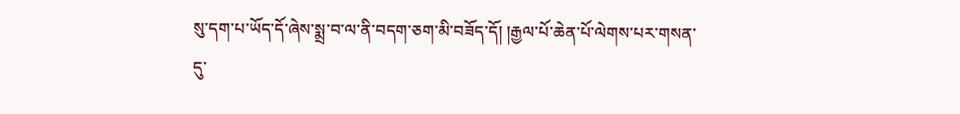སུ་དག་པ་ཡོད་དོ་ཞེས་སྨྲ་བ་ལ་ནི་བདག་ཅག་མི་བཟོད་དོ། །རྒྱལ་པོ་ཆེན་པོ་ལེགས་པར་གསན་དུ་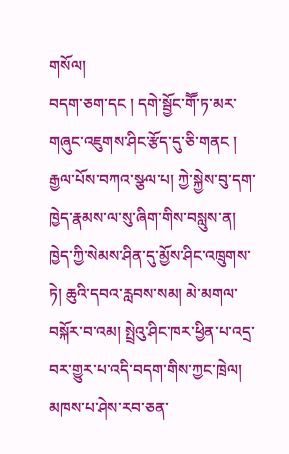གསོལ།
བདག་ཅག་དང ། དགེ་སྦྱོང་གཽ་ཏ་མར་གཞུང་འཇུགས་ཤིང་རྩོད་དུ་ཅི་གནང ། རྒྱལ་པོས་བཀའ་སྩལ་པ། ཀྱེ་སྐྱེས་བུ་དག་ཁྱེད་རྣམས་ལ་སུ་ཞིག་གིས་བསླུས་ན། ཁྱེད་ཀྱི་སེམས་ཤིན་དུ་མྱོས་ཤིང་འཁྲུགས་ཏེ། ཆུའི་དབའ་རླབས་སམ། མེ་མགལ་བསྐོར་བ་འམ། སྤྲེའུ་ཤིང་ཁར་ཕྱིན་པ་འདྲ་བར་གྱུར་པ་འདི་བདག་གིས་ཀྱང་ཁྲེལ། མཁས་པ་ཤེས་རབ་ཅན་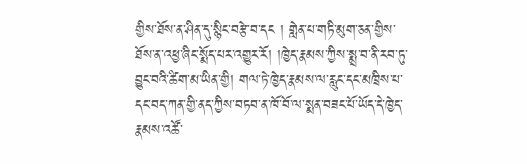གྱིས་ཐོས་ན་ཤིན་དུ་སྙིང་བརྩེ་བ་དང ། གླེན་པ་གཏི་མུག་ཅན་གྱིས་ཐོས་ན་འཕྱ་ཞིང་སྨོད་པར་འགྱུར་རོ། །ཁྱེད་རྣམས་ཀྱིས་སྨྲ་བ་ནི་རབ་ཏུ་བྱུང་བའི་ཚིག་མ་ཡིན་གྱི། གལ་ཏེ་ཁྱེད་རྣམས་ལ་རླུང་དང་མཁྲིས་པ་དང་བད་ཀན་གྱི་ནད་ཀྱིས་བཏབ་ན་ཁོ་བོ་ལ་སྨན་བཟང་པོ་ཡོད་དེ་ཁྱེད་རྣམས་འཚོ་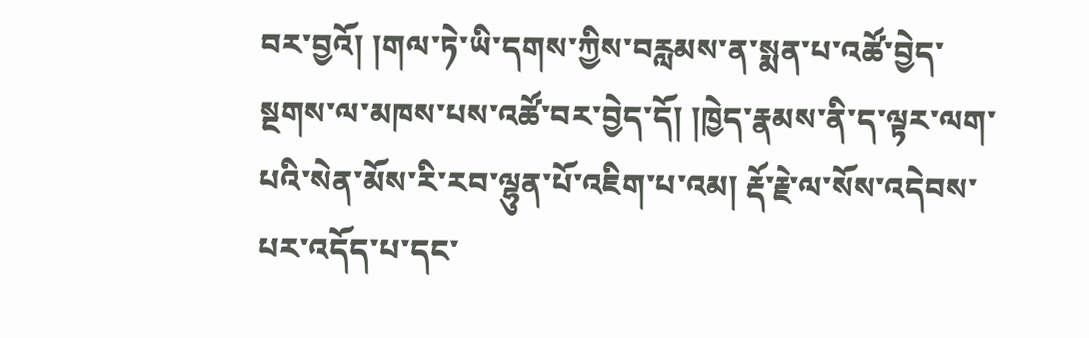བར་བྱའོ། །གལ་ཏེ་ཡི་དགས་ཀྱིས་བརླམས་ན་སྨན་པ་འཚོ་བྱེད་སྔགས་ལ་མཁས་པས་འཚོ་བར་བྱེད་དོ། །ཁྱེད་རྣམས་ནི་ད་ལྟར་ལག་པའི་སེན་མོས་རི་རབ་ལྷུན་པོ་འཇིག་པ་འམ། རྡོ་རྗེ་ལ་སོས་འདེབས་པར་འདོད་པ་དང་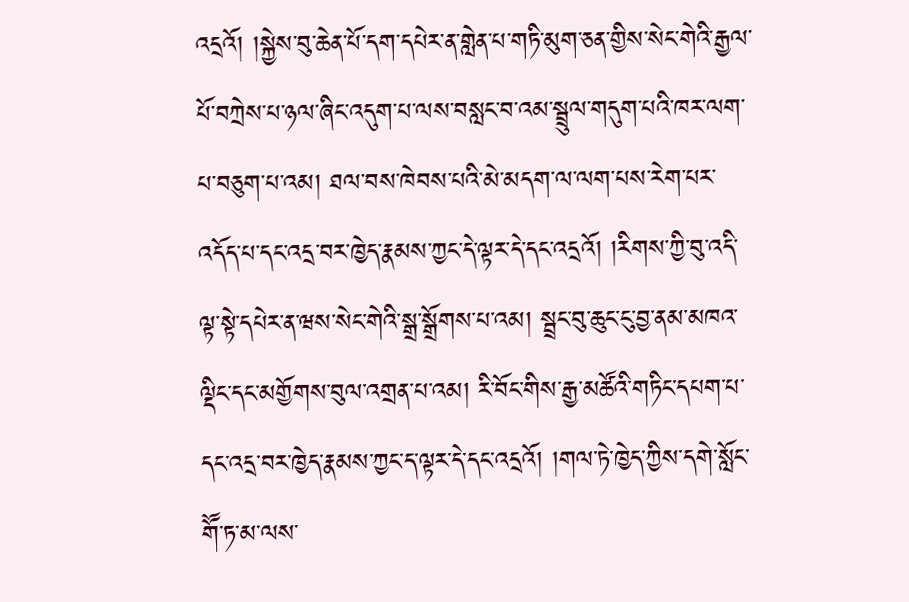འདྲའོ། །སྐྱེས་བུ་ཆེན་པོ་དག་དཔེར་ན་གླེན་པ་གཏི་མུག་ཅན་གྱིས་སེང་གེའི་རྒྱལ་པོ་བཀྲེས་པ་ཉལ་ཞིང་འདུག་པ་ལས་བསླང་བ་འམ་སྦྲུལ་གདུག་པའི་ཁར་ལག་པ་བཅུག་པ་འམ། ཐལ་བས་ཁེབས་པའི་མེ་མདག་ལ་ལག་པས་རེག་པར་འདོད་པ་དང་འདྲ་བར་ཁྱེད་རྣམས་ཀྱང་དེ་ལྟར་དེ་དང་འདྲའོ། །རིགས་ཀྱི་བུ་འདི་ལྟ་སྟེ་དཔེར་ན་ཝས་སེང་གེའི་སྒྲ་སྒྲོགས་པ་འམ། སྦྲང་བུ་ཆུང་ངུ་བྱ་ནམ་མཁའ་ལྡིང་དང་མགྱོགས་བུལ་འགྲན་པ་འམ། རི་བོང་གིས་རྒྱ་མཚོའི་གཏིང་དཔག་པ་དང་འདྲ་བར་ཁྱེད་རྣམས་ཀྱང་ད་ལྟར་དེ་དང་འདྲའོ། །གལ་ཏེ་ཁྱེད་ཀྱིས་དགེ་སློང་གཽ་ཏ་མ་ལས་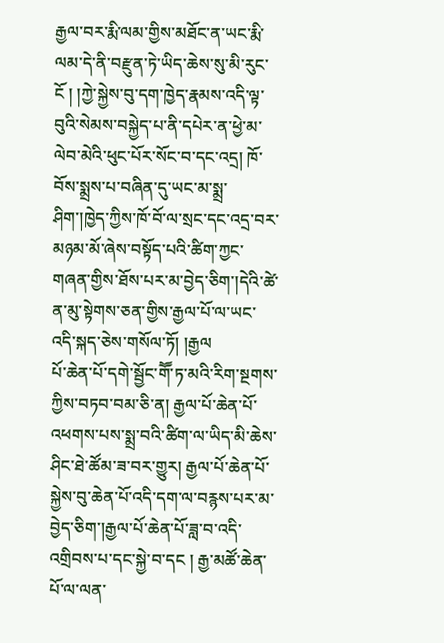རྒྱལ་བར་རྨི་ལམ་གྱིས་མཐོང་ན་ཡང་རྨི་ལམ་དེ་ནི་བརྫུན་ཏེ་ཡིད་ཆེས་སུ་མི་རུང་ངོ ། །ཀྱེ་སྐྱེས་བུ་དག་ཁྱེད་རྣམས་འདི་ལྟ་བུའི་སེམས་བསྐྱེད་པ་ནི་དཔེར་ན་ཕྱེ་མ་ལེབ་མེའི་ཕུང་པོར་སོང་བ་དང་འདྲ། ཁོ་བོས་སྨྲས་པ་བཞིན་དུ་ཡང་མ་སྨྲ་ཤིག་།ཁྱེད་ཀྱིས་ཁོ་བོ་ལ་སྲང་དང་འདྲ་བར་མཉམ་མོ་ཞེས་བསྟོད་པའི་ཚིག་ཀྱང་གཞན་གྱིས་ཐོས་པར་མ་བྱེད་ཅིག་།དེའི་ཚེ་ན་མུ་སྟེགས་ཅན་གྱིས་རྒྱལ་པོ་ལ་ཡང་འདི་སྐད་ཅེས་གསོལ་ཏོ། །རྒྱལ
པོ་ཆེན་པོ་དགེ་སྦྱོང་གཽ་ཏ་མའི་རིག་སྔགས་ཀྱིས་བཏབ་བམ་ཅི་ན། རྒྱལ་པོ་ཆེན་པོ་འཕགས་པས་སྨྲ་བའི་ཚིག་ལ་ཡིད་མི་ཆེས་ཤིང་ཐེ་ཚོམ་ཟ་བར་གྱུར། རྒྱལ་པོ་ཆེན་པོ་སྐྱེས་བུ་ཆེན་པོ་འདི་དག་ལ་བརྙས་པར་མ་བྱེད་ཅིག་།རྒྱལ་པོ་ཆེན་པོ་ཟླ་བ་འདི་འགྲིབས་པ་དང་སྐྱེ་བ་དང ། རྒྱ་མཚོ་ཆེན་པོ་ལ་ལན་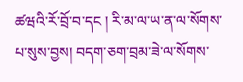ཚཝའི་རོ་བྲོ་བ་དང ། རི་མ་ལ་ཡ་ན་ལ་སོགས་པ་སུས་བྱས། བདག་ཅག་བྲམ་ཟེ་ལ་སོགས་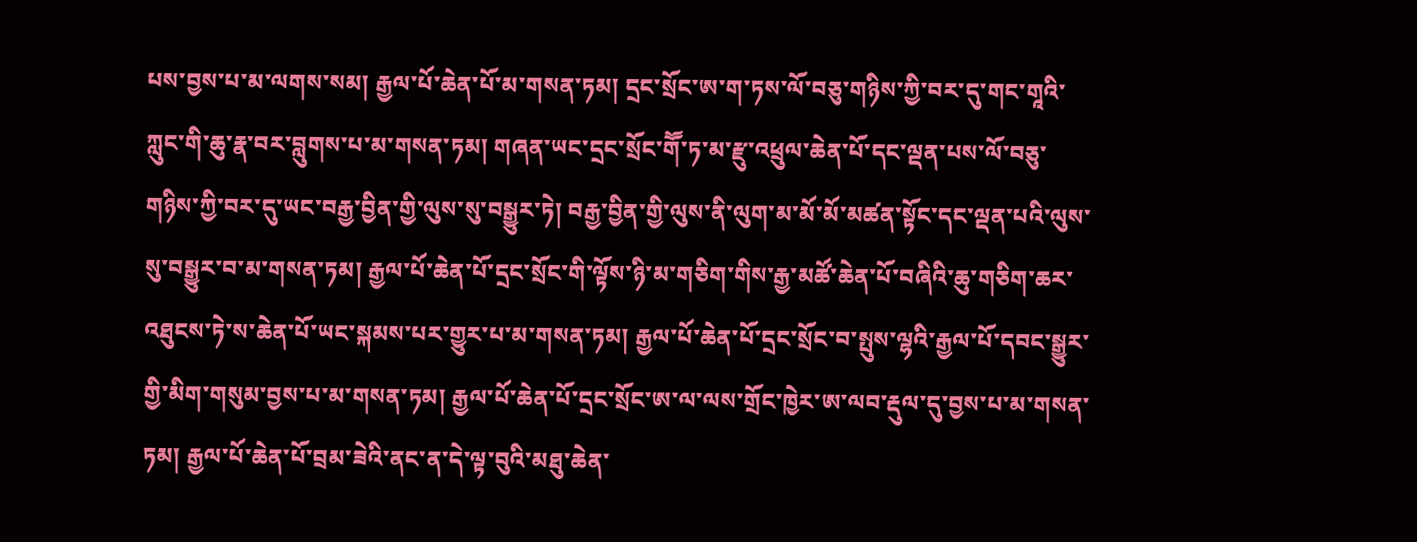པས་བྱས་པ་མ་ལགས་སམ། རྒྱལ་པོ་ཆེན་པོ་མ་གསན་ཏམ། དྲང་སྲོང་ཨ་ག་ཏས་ལོ་བཅུ་གཉིས་ཀྱི་བར་དུ་གང་གཱའི་ཀླུང་གི་ཆུ་རྣ་བར་བླུགས་པ་མ་གསན་ཏམ། གཞན་ཡང་དྲང་སྲོང་གཽ་ཏ་མ་རྫུ་འཕྲུལ་ཆེན་པོ་དང་ལྡན་པས་ལོ་བཅུ་གཉིས་ཀྱི་བར་དུ་ཡང་བརྒྱ་བྱིན་གྱི་ལུས་སུ་བསྒྱུར་ཏེ། བརྒྱ་བྱིན་གྱི་ལུས་ནི་ལུག་མ་མོ་མོ་མཚན་སྟོང་དང་ལྡན་པའི་ལུས་སུ་བསྒྱུར་བ་མ་གསན་ཏམ། རྒྱལ་པོ་ཆེན་པོ་དྲང་སྲོང་གི་ལྟོས་ཉི་མ་གཅིག་གིས་རྒྱ་མཚོ་ཆེན་པོ་བཞིའི་ཆུ་གཅིག་ཆར་འཐུངས་ཏེ་ས་ཆེན་པོ་ཡང་སྐམས་པར་གྱུར་པ་མ་གསན་ཏམ། རྒྱལ་པོ་ཆེན་པོ་དྲང་སྲོང་བ་སྤུས་ལྷའི་རྒྱལ་པོ་དབང་སྒྱུར་གྱི་མིག་གསུམ་བྱས་པ་མ་གསན་ཏམ། རྒྱལ་པོ་ཆེན་པོ་དྲང་སྲོང་ཨ་ལ་ལས་གྲོང་ཁྱེར་ཨ་ལབ་རྡུལ་དུ་བྱས་པ་མ་གསན་ཏམ། རྒྱལ་པོ་ཆེན་པོ་བྲམ་ཟེའི་ནང་ན་དེ་ལྟ་བུའི་མཐུ་ཆེན་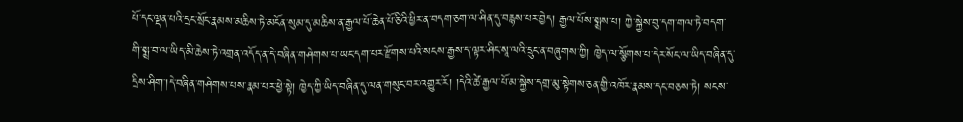པོ་དང་ལྡན་པའི་དྲང་སྲོང་རྣམས་མཆིས་ཏེ་མངོན་སུམ་དུ་མཆིས་ན་རྒྱལ་པོ་ཆེན་པོ་ཅིའི་ཕྱིར་ན་བདག་ཅག་ལ་ཤིན་དུ་བརྙས་པར་བྱེད། རྒྱལ་པོས་སྨྲས་པ། ཀྱེ་སྐྱེས་བུ་དག་གལ་ཏེ་བདག་གི་སྨྲ་བ་ལ་ཡིད་མི་ཆེས་ཏེ་འགྲན་འདོད་ན་དེ་བཞིན་གཤེགས་པ་ཡང་དག་པར་རྫོགས་པའི་སངས་རྒྱས་ད་ལྟར་ཤིང་སཱ་ལའི་དྲུང་ན་བཞུགས་ཀྱི། ཁྱེད་ལ་སྩོགས་པ་དེར་སོང་ལ་ཡིད་བཞིན་དུ་དྲིས་ཤིག་།དེ་བཞིན་གཤེགས་པས་རྣམ་པར་ཕྱེ་སྟེ། ཁྱེད་ཀྱི་ཡིད་བཞིན་དུ་ལན་གསུང་བར་འགྱུར་རོ། །དེའི་ཚེ་རྒྱལ་པོ་མ་སྐྱེས་དགྲ་མུ་སྟེགས་ཅན་གྱི་འཁོར་རྣམས་དང་བཅས་ཏེ། སངས་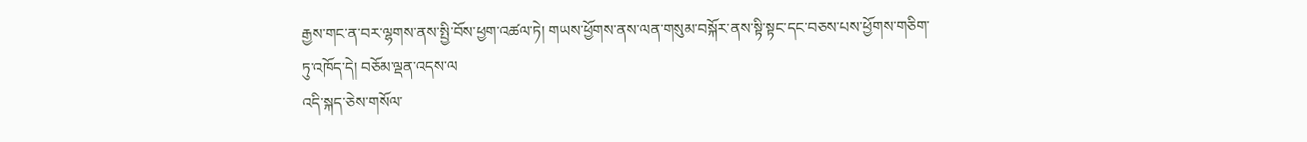རྒྱས་གང་ན་བར་ལྷགས་ནས་སྤྱི་བོས་ཕྱག་འཚལ་ཏེ། གཡས་ཕྱོགས་ནས་ལན་གསུམ་བསྐོར་ནས་སྟི་སྟང་དང་བཅས་པས་ཕྱོགས་གཅིག་ཏུ་འཁོད་དེ། བཅོམ་ལྡན་འདས་ལ
འདི་སྐད་ཅེས་གསོལ་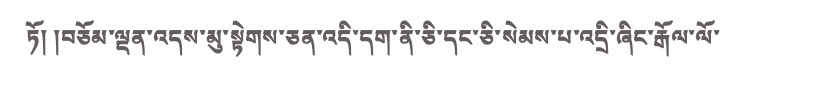ཏོ། །བཅོམ་ལྡན་འདས་མུ་སྟེགས་ཅན་འདི་དག་ནི་ཅི་དང་ཅི་སེམས་པ་འདྲི་ཞིང་རྒོལ་ལོ་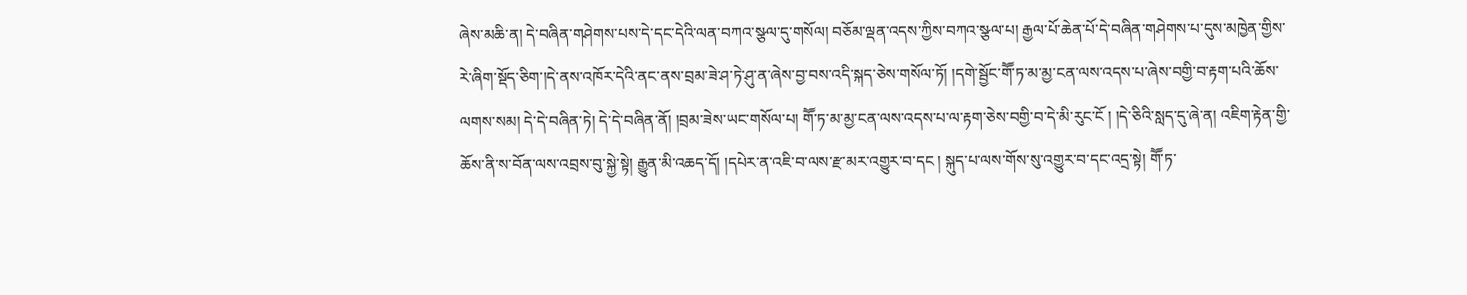ཞེས་མཆི་ན། དེ་བཞིན་གཤེགས་པས་དེ་དང་དེའི་ལན་བཀའ་སྩལ་དུ་གསོལ། བཅོམ་ལྡན་འདས་ཀྱིས་བཀའ་སྩལ་པ། རྒྱལ་པོ་ཆེན་པོ་དེ་བཞིན་གཤེགས་པ་དུས་མཁྱེན་གྱིས་རེ་ཞིག་སྡོད་ཅིག་།དེ་ནས་འཁོར་དེའི་ནང་ནས་བྲམ་ཟེ་ཤ་ཏེ་ཤུ་ན་ཞེས་བྱ་བས་འདི་སྐད་ཅེས་གསོལ་ཏོ། །དགེ་སྦྱོང་གཽ་ཏ་མ་མྱ་ངན་ལས་འདས་པ་ཞེས་བགྱི་བ་རྟག་པའི་ཆོས་ལགས་སམ། དེ་དེ་བཞིན་ཏེ། དེ་དེ་བཞིན་ནོ། །བྲམ་ཟེས་ཡང་གསོལ་པ། གཽ་ཏ་མ་མྱ་ངན་ལས་འདས་པ་ལ་རྟག་ཅེས་བགྱི་བ་དེ་མི་རུང་ངོ ། །དེ་ཅིའི་སླད་དུ་ཞེ་ན། འཇིག་རྟེན་གྱི་ཆོས་ནི་ས་བོན་ལས་འབྲས་བུ་སྐྱེ་སྟེ། རྒྱུན་མི་འཆད་དོ། །དཔེར་ན་འཇི་བ་ལས་རྫ་མར་འགྱུར་བ་དང ། སྐུད་པ་ལས་གོས་སུ་འགྱུར་བ་དང་འདྲ་སྟེ། གཽ་ཏ་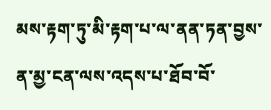མས་རྟག་ཏུ་མི་རྟག་པ་ལ་ནན་ཏན་བྱས་ན་མྱ་ངན་ལས་འདས་པ་ཐོབ་བོ་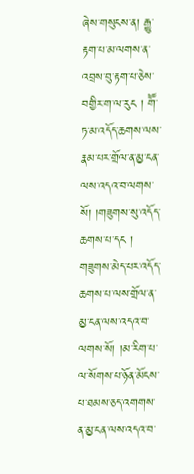ཞེས་གསུངས་ན། རྒྱུ་རྟག་པ་མ་ལགས་ན་འབྲས་བུ་རྟག་པ་ཅེས་བགྱིར་ག་ལ་རུང ། གཽ་ཏ་མ་འདོད་ཆགས་ལས་རྣམ་པར་གྲོལ་ན་མྱ་ངན་ལས་འདའ་བ་ལགས་སོ། །གཟུགས་སུ་འདོད་ཆགས་པ་དང ། གཟུགས་མེད་པར་འདོད་ཆགས་པ་ལས་གྲོལ་ན་མྱ་ངན་ལས་འདའ་བ་ལགས་སོ། །མ་རིག་པ་ལ་སོགས་པ་ཉོན་མོངས་པ་ཐམས་ཅད་འགགས་ན་མྱ་ངན་ལས་འདའ་བ་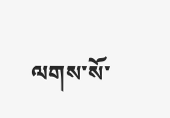ལགས་སོ་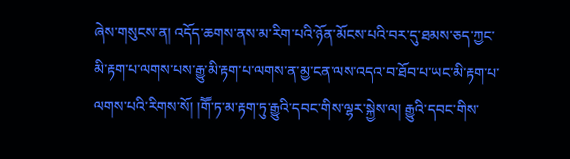ཞེས་གསུངས་ན། འདོད་ཆགས་ནས་མ་རིག་པའི་ཉོན་མོངས་པའི་བར་དུ་ཐམས་ཅད་ཀྱང་མི་རྟག་པ་ལགས་པས་རྒྱུ་མི་རྟག་པ་ལགས་ན་མྱ་ངན་ལས་འདའ་བ་ཐོབ་པ་ཡང་མི་རྟག་པ་ལགས་པའི་རིགས་སོ། །གཽ་ཏ་མ་རྟག་ཏུ་རྒྱུའི་དབང་གིས་ལྷར་སྐྱེས་ལ། རྒྱུའི་དབང་གིས་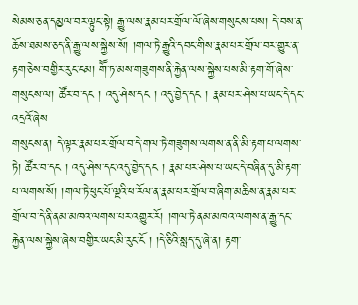སེམས་ཅན་དམྱལ་བར་ལྟུང་སྟེ། རྒྱུ་ལས་རྣམ་པར་གྲོལ་ལོ་ཞེས་གསུངས་པས། དེ་བས་ན་ཆོས་ཐམས་ཅད་ནི་རྒྱུ་ལས་སྐྱེས་སོ། །གལ་ཏེ་རྒྱུའི་དབང་གིས་རྣམ་པར་གྲོལ་བར་གྱུར་ན་རྟག་ཅེས་བགྱིར་རུང་ངམ། གཽ་ཏ་མས་གཟུགས་ནི་རྐྱེན་ལས་སྐྱེས་པས་མི་རྟག་གོ་ཞེས་གསུངས་ལ། ཚོར་བ་དང ། འདུ་ཤེས་དང ། འདུ་བྱེད་དང ། རྣམ་པར་ཤེས་པ་ཡང་དེ་དང་འདྲའོ་ཞེས
གསུངས་ན། དེ་ལྟར་རྣམ་པར་གྲོལ་བ་དེ་གལ་ཏེ་གཟུགས་ལགས་ན་ནི་མི་རྟག་པ་ལགས་ཏེ། ཚོར་བ་དང ། འདུ་ཤེས་དང་འདུ་བྱེད་དང ། རྣམ་པར་ཤེས་པ་ཡང་དེ་བཞིན་དུ་མི་རྟག་པ་ལགས་སོ། །གལ་ཏེ་ཕུང་པོ་ལྔའི་ཕ་རོལ་ན་རྣམ་པར་གྲོལ་བ་ཞིག་མཆིས་ན་རྣམ་པར་གྲོལ་བ་དེ་ནི་ནམ་མཁའ་ལགས་པར་འགྱུར་རོ། །གལ་ཏེ་ནམ་མཁའ་ལགས་ན་རྒྱུ་དང་རྐྱེན་ལས་སྐྱེས་ཞེས་བགྱིར་ཡང་མི་རུང་ངོ ། །དེ་ཅིའི་སླད་དུ་ཞེ་ན། རྟག་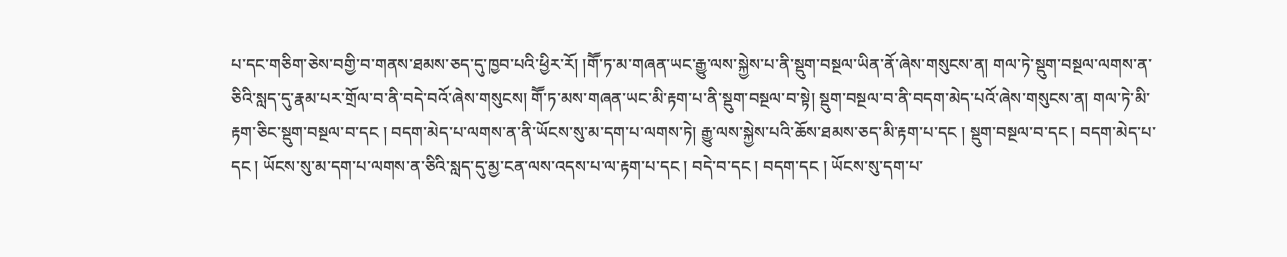པ་དང་གཅིག་ཅེས་བགྱི་བ་གནས་ཐམས་ཅད་དུ་ཁྱབ་པའི་ཕྱིར་རོ། །གཽ་ཏ་མ་གཞན་ཡང་རྒྱུ་ལས་སྐྱེས་པ་ནི་སྡུག་བསྔལ་ཡིན་ནོ་ཞེས་གསུངས་ན། གལ་ཏེ་སྡུག་བསྔལ་ལགས་ན་ཅིའི་སླད་དུ་རྣམ་པར་གྲོལ་བ་ནི་བདེ་བའོ་ཞེས་གསུངས། གཽ་ཏ་མས་གཞན་ཡང་མི་རྟག་པ་ནི་སྡུག་བསྔལ་བ་སྟེ། སྡུག་བསྔལ་བ་ནི་བདག་མེད་པའོ་ཞེས་གསུངས་ན། གལ་ཏེ་མི་རྟག་ཅིང་སྡུག་བསྔལ་བ་དང ། བདག་མེད་པ་ལགས་ན་ནི་ཡོངས་སུ་མ་དག་པ་ལགས་ཏེ། རྒྱུ་ལས་སྐྱེས་པའི་ཆོས་ཐམས་ཅད་མི་རྟག་པ་དང ། སྡུག་བསྔལ་བ་དང ། བདག་མེད་པ་དང ། ཡོངས་སུ་མ་དག་པ་ལགས་ན་ཅིའི་སླད་དུ་མྱ་ངན་ལས་འདས་པ་ལ་རྟག་པ་དང ། བདེ་བ་དང ། བདག་དང ། ཡོངས་སུ་དག་པ་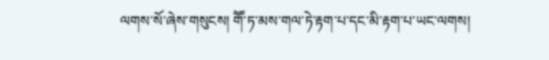ལགས་སོ་ཞེས་གསུངས། གཽ་ཏ་མས་གལ་ཏེ་རྟག་པ་དང་མི་རྟག་པ་ཡང་ལགས།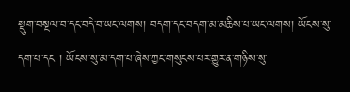སྡུག་བསྔལ་བ་དང་བདེ་བ་ཡང་ལགས། བདག་དང་བདག་མ་མཆིས་པ་ཡང་ལགས། ཡོངས་སུ་དག་པ་དང ། ཡོངས་སུ་མ་དག་པ་ཞེས་ཀྱང་གསུངས་པར་གྱུར་ན་གཉིས་སུ་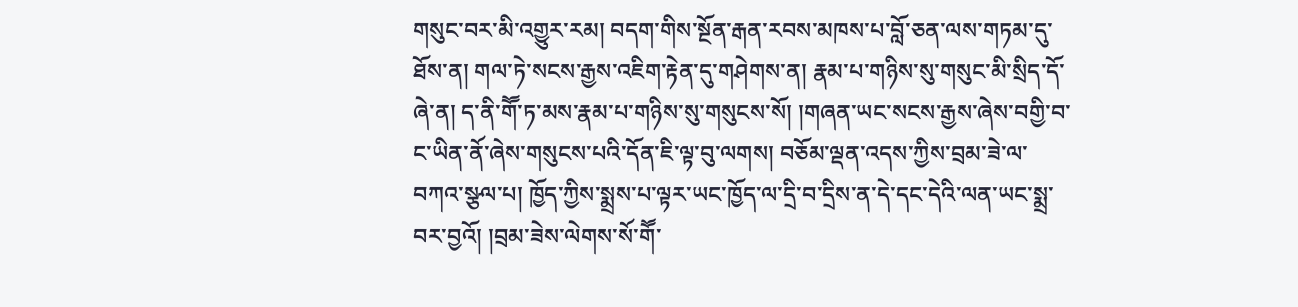གསུང་བར་མི་འགྱུར་རམ། བདག་གིས་སྔོན་རྒན་རབས་མཁས་པ་བློ་ཅན་ལས་གཏམ་དུ་ཐོས་ན། གལ་ཏེ་སངས་རྒྱས་འཇིག་རྟེན་དུ་གཤེགས་ན། རྣམ་པ་གཉིས་སུ་གསུང་མི་སྲིད་དོ་ཞེ་ན། ད་ནི་གཽ་ཏ་མས་རྣམ་པ་གཉིས་སུ་གསུངས་སོ། །གཞན་ཡང་སངས་རྒྱས་ཞེས་བགྱི་བ་ང་ཡིན་ནོ་ཞེས་གསུངས་པའི་དོན་ཇི་ལྟ་བུ་ལགས། བཅོམ་ལྡན་འདས་ཀྱིས་བྲམ་ཟེ་ལ་བཀའ་སྩལ་པ། ཁྱོད་ཀྱིས་སྨྲས་པ་ལྟར་ཡང་ཁྱོད་ལ་དྲི་བ་དྲིས་ན་དེ་དང་དེའི་ལན་ཡང་སྨྲ་བར་བྱའོ། །བྲམ་ཟེས་ལེགས་སོ་གཽ་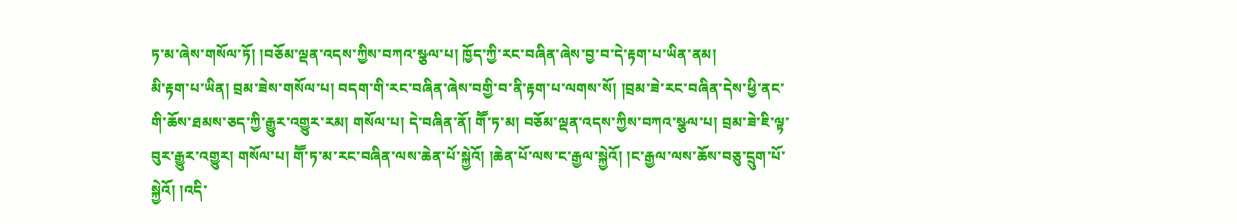ཏ་མ་ཞེས་གསོལ་ཏོ། །བཅོམ་ལྡན་འདས་ཀྱིས་བཀའ་སྩལ་པ། ཁྱོད་ཀྱི་རང་བཞིན་ཞེས་བྱ་བ་དེ་རྟག་པ་ཡིན་ནམ།
མི་རྟག་པ་ཡིན། བྲམ་ཟེས་གསོལ་པ། བདག་གི་རང་བཞིན་ཞེས་བགྱི་བ་ནི་རྟག་པ་ལགས་སོ། །བྲམ་ཟེ་རང་བཞིན་དེས་ཕྱི་ནང་གི་ཆོས་ཐམས་ཅད་ཀྱི་རྒྱུར་འགྱུར་རམ། གསོལ་པ། དེ་བཞིན་ནོ། གཽ་ཏ་མ། བཅོམ་ལྡན་འདས་ཀྱིས་བཀའ་སྩལ་པ། བྲམ་ཟེ་ཇི་ལྟ་བུར་རྒྱུར་འགྱུར། གསོལ་པ། གཽ་ཏ་མ་རང་བཞིན་ལས་ཆེན་པོ་སྐྱེའོ། །ཆེན་པོ་ལས་ང་རྒྱལ་སྐྱེའོ། །ང་རྒྱལ་ལས་ཆོས་བཅུ་དྲུག་པོ་སྐྱེའོ། །འདི་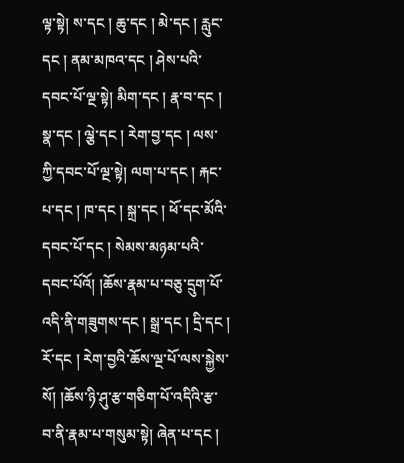ལྟ་སྟེ། ས་དང ། ཆུ་དང ། མེ་དང ། རླུང་དང ། ནམ་མཁའ་དང ། ཤེས་པའི་དབང་པོ་ལྔ་སྟེ། མིག་དང ། རྣ་བ་དང ། སྣ་དང ། ལྕེ་དང ། རེག་བྱ་དང ། ལས་ཀྱི་དབང་པོ་ལྔ་སྟེ། ལག་པ་དང ། རྐང་པ་དང ། ཁ་དང ། སྐྲ་དང ། ཕོ་དང་མོའི་དབང་པོ་དང ། སེམས་མཉམ་པའི་དབང་པོའོ། །ཆོས་རྣམ་པ་བཅུ་དྲུག་པོ་འདི་ནི་གཟུགས་དང ། སྒྲ་དང ། དྲི་དང ། རོ་དང ། རེག་བྱའི་ཆོས་ལྔ་པོ་ལས་སྐྱེས་སོ། །ཆོས་ཉི་ཤུ་རྩ་གཅིག་པོ་འདིའི་རྩ་བ་ནི་རྣམ་པ་གསུམ་སྟེ། ཞེན་པ་དང །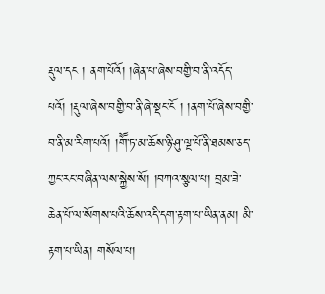རྡུལ་དང ། ནག་པོའོ། །ཞེན་པ་ཞེས་བགྱི་བ་ནི་འདོད་པའོ། །རྡུལ་ཞེས་བགྱི་བ་ནི་ཞེ་སྡང་ངོ ། །ནག་པོ་ཞེས་བགྱི་བ་ནི་མ་རིག་པའོ། །གཽ་ཏ་མ་ཆོས་ཉི་ཤུ་ལྔ་པོ་ནི་ཐམས་ཅད་ཀྱང་རང་བཞིན་ལས་སྐྱེས་སོ། །བཀའ་སྩལ་པ། བྲམ་ཟེ་ཆེན་པོ་ལ་སོགས་པའི་ཆོས་འདི་དག་རྟག་པ་ཡིན་ནམ། མི་རྟག་པ་ཡིན། གསོལ་པ།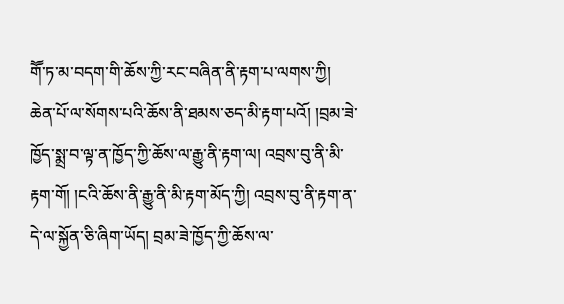གཽ་ཏ་མ་བདག་གི་ཆོས་ཀྱི་རང་བཞིན་ནི་རྟག་པ་ལགས་ཀྱི། ཆེན་པོ་ལ་སོགས་པའི་ཆོས་ནི་ཐམས་ཅད་མི་རྟག་པའོ། །བྲམ་ཟེ་ཁྱོད་སྨྲ་བ་ལྟ་ན་ཁྱོད་ཀྱི་ཆོས་ལ་རྒྱུ་ནི་རྟག་ལ། འབྲས་བུ་ནི་མི་རྟག་གོ། །ངའི་ཆོས་ནི་རྒྱུ་ནི་མི་རྟག་མོད་ཀྱི། འབྲས་བུ་ནི་རྟག་ན་དེ་ལ་སྐྱོན་ཅི་ཞིག་ཡོད། བྲམ་ཟེ་ཁྱོད་ཀྱི་ཆོས་ལ་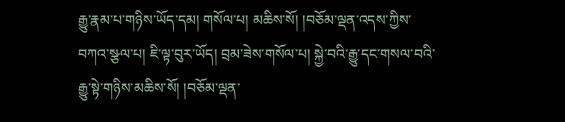རྒྱུ་རྣམ་པ་གཉིས་ཡོད་དམ། གསོལ་པ། མཆིས་སོ། །བཅོམ་ལྡན་འདས་ཀྱིས་བཀའ་སྩལ་པ། ཇི་ལྟ་བུར་ཡོད། བྲམ་ཟེས་གསོལ་པ། སྐྱེ་བའི་རྒྱུ་དང་གསལ་བའི་རྒྱུ་སྟེ་གཉིས་མཆིས་སོ། །བཅོམ་ལྡན་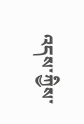འདས་ཀྱིས་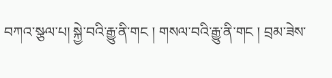བཀའ་སྩལ་པ། སྐྱེ་བའི་རྒྱུ་ནི་གང ། གསལ་བའི་རྒྱུ་ནི་གང ། བྲམ་ཟེས་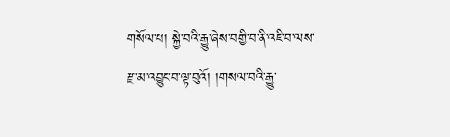གསོལ་པ། སྐྱེ་བའི་རྒྱུ་ཞེས་བགྱི་བ་ནི་འཇི་བ་ལས་རྫ་མ་འབྱུང་བ་ལྟ་བུའོ། །གསལ་བའི་རྒྱུ་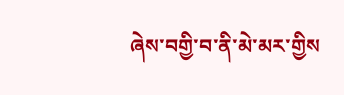ཞེས་བགྱི་བ་ནི་མེ་མར་གྱིས